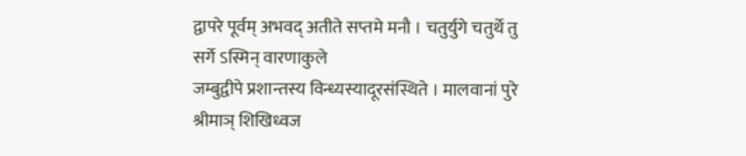द्वापरे पूर्वम् अभवद् अतीते सप्तमे मनौ । चतुर्युगे चतुर्थे तु सर्गे ऽस्मिन् वारणाकुले
जम्बुद्वीपे प्रशान्तस्य विन्ध्यस्यादूरसंस्थिते । मालवानां पुरे श्रीमाञ् शिखिध्वज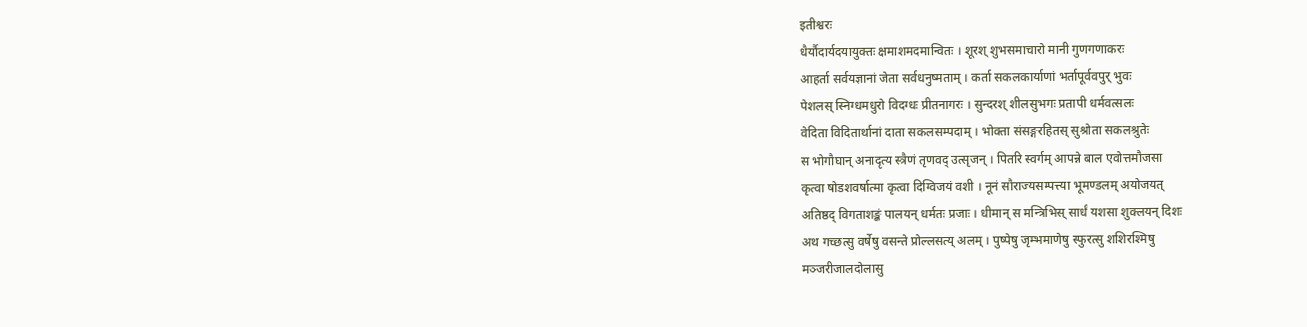इतीश्वरः
धैर्यौदार्यदयायुक्तः क्षमाशमदमान्वितः । शूरश् शुभसमाचारो मानी गुणगणाकरः
आहर्ता सर्वयज्ञानां जेता सर्वधनुष्मताम् । कर्ता सकलकार्याणां भर्तापूर्ववपुर् भुवः
पेशलस् स्निग्धमधुरो विदग्धः प्रीतनागरः । सुन्दरश् शीलसुभगः प्रतापी धर्मवत्सलः
वेदिता विदितार्थानां दाता सकलसम्पदाम् । भोक्ता संसङ्गरहितस् सुश्रोता सकलश्रुतेः
स भोगौघान् अनादृत्य स्त्रैणं तृणवद् उत्सृजन् । पितरि स्वर्गम् आपन्ने बाल एवोत्तमौजसा
कृत्वा षोडशवर्षात्मा कृत्वा दिग्विजयं वशी । नूनं सौराज्यसम्पत्त्या भूमण्डलम् अयोजयत्
अतिष्ठद् विगताशङ्कं पालयन् धर्मतः प्रजाः । धीमान् स मन्त्रिभिस् सार्धं यशसा शुक्लयन् दिशः
अथ गच्छत्सु वर्षेषु वसन्ते प्रोल्लसत्य् अलम् । पुष्पेषु जृम्भमाणेषु स्फुरत्सु शशिरश्मिषु
मञ्जरीजालदोलासु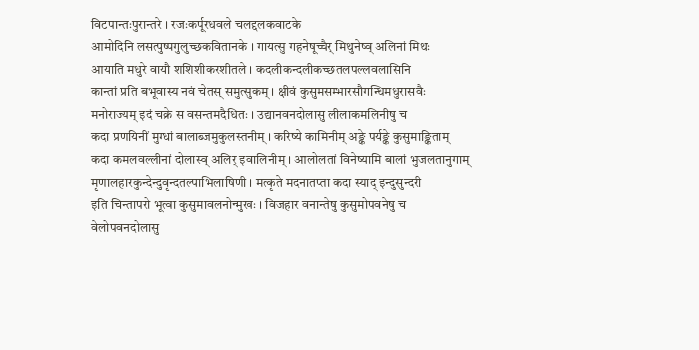विटपान्तःपुरान्तरे । रजःकर्पूरधवले चलद्दलकवाटके
आमोदिनि लसत्पुष्पगुलुच्छकवितानके । गायत्सु गहनेषूच्चैर् मिथुनेष्व् अलिनां मिथः
आयाति मधुरे वायौ शशिशीकरशीतले । कदलीकन्दलीकच्छतलपल्लवलासिनि
कान्तां प्रति बभूवास्य नवं चेतस् समुत्सुकम् । क्षीवं कुसुमसम्भारसौगन्धिमधुरासवैः
मनोराज्यम् इदं चक्रे स वसन्तमदैधितः । उद्यानवनदोलासु लीलाकमलिनीषु च
कदा प्रणयिनीं मुग्धां बालाब्जमुकुलस्तनीम् । करिष्ये कामिनीम् अङ्के पर्यङ्के कुसुमाङ्किताम्
कदा कमलवल्लीनां दोलास्व् अलिर् इवालिनीम् । आलोलतां विनेष्यामि बालां भुजलतानुगाम्
मृणालहारकुन्देन्दुवृन्दतल्पाभिलाषिणी । मत्कृते मदनातप्ता कदा स्याद् इन्दुसुन्दरी
इति चिन्तापरो भूत्वा कुसुमावलनोन्मुखः । विजहार वनान्तेषु कुसुमोपवनेषु च
वेलोपवनदोलासु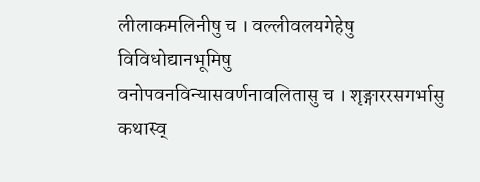लीलाकमलिनीषु च । वल्लीवलयगेहेषु विविधोद्यानभूमिषु
वनोपवनविन्यासवर्णनावलितासु च । शृङ्गाररसगर्भासु कथास्व्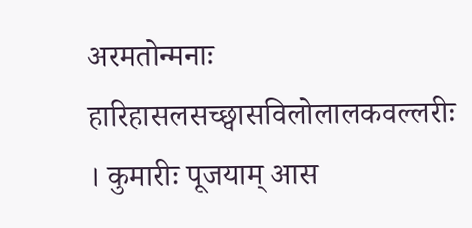अरमतोन्मनाः
हारिहासलसच्छ्वासविलोलालकवल्लरीः । कुमारीः पूजयाम् आस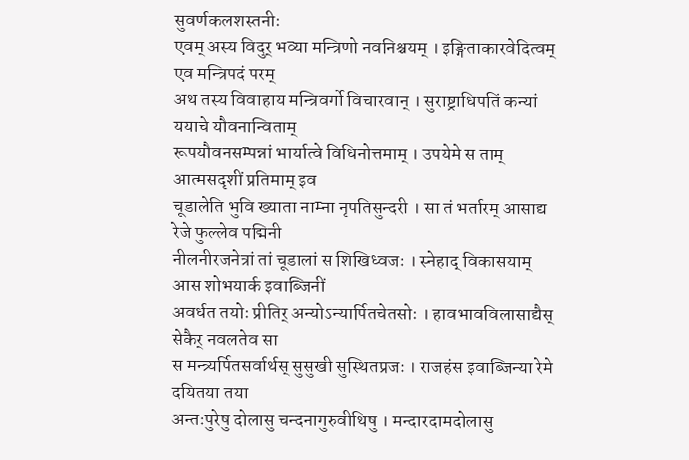सुवर्णकलशस्तनीः
एवम् अस्य विदुर् भव्या मन्त्रिणो नवनिश्चयम् । इङ्गिताकारवेदित्वम् एव मन्त्रिपदं परम्
अथ तस्य विवाहाय मन्त्रिवर्गो विचारवान् । सुराष्ट्राधिपतिं कन्यां ययाचे यौवनान्विताम्
रूपयौवनसम्पन्नां भार्यात्वे विधिनोत्तमाम् । उपयेमे स ताम् आत्मसदृशीं प्रतिमाम् इव
चूडालेति भुवि ख्याता नाम्ना नृपतिसुन्दरी । सा तं भर्तारम् आसाद्य रेजे फुल्लेव पद्मिनी
नीलनीरजनेत्रां तां चूडालां स शिखिध्वजः । स्नेहाद् विकासयाम् आस शोभयार्क इवाब्जिनीं
अवर्धत तयोः प्रीतिर् अन्योऽन्यार्पितचेतसोः । हावभावविलासाद्यैस् सेकैर् नवलतेव सा
स मन्त्र्यर्पितसर्वार्थस् सुसुखी सुस्थितप्रजः । राजहंस इवाब्जिन्या रेमे दयितया तया
अन्तःपुरेषु दोलासु चन्दनागुरुवीथिषु । मन्दारदामदोलासु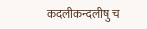कदलीकन्दलीषु च